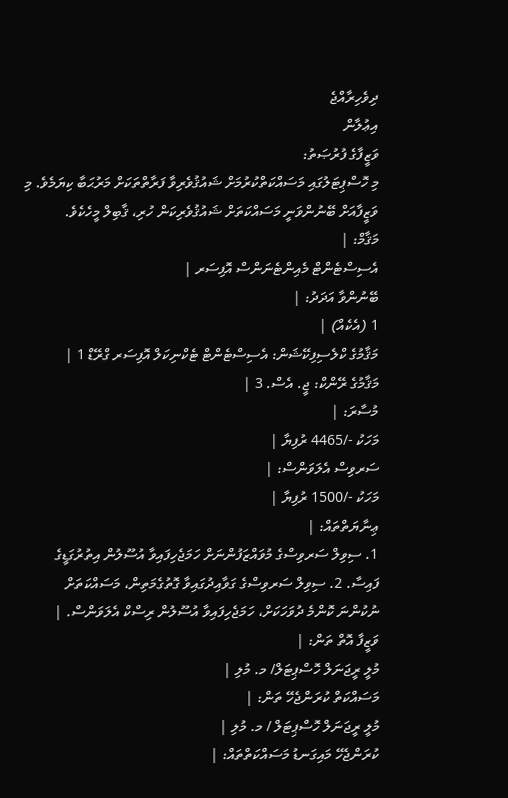ދިވެހިރާއްޖެ
އިޢުލާން
ވަޒީފާގެ ފުރުޞަތު:
މި ހޮސްޕިޓަލުގައި މަސައްކަތްކުރުމަށް ޝައުޤުވެރިވާ ފަރާތްތަކަށް މަރުޙަބާ ކިޔަމެވެ. މި ވަޒީފާއަށް ބޭނުންވަނީ މަސައްކަތަށް ޝައުޤުވެރިކަން ހުރި، ޤާބިލް މީހެކެވެ.
މަޤާމް: |
އެސިސްޓެންޓް މެއިންޓެނަންސް އޮފިސަރ |
ބޭނުންވާ އަދަދު: |
1 (އެކެއް) |
މަޤާމުގެ ކްލެސިފިކޭޝަން: އެސިސްޓެންޓް ޓެކްނިކަލް އޮފިސަރ ގްރޭޑް 1 |
މަޤާމުގެ ރޭންކް: ޖީ. އެސް. 3 |
މުސާރަ: |
މަހަކު -/4465 ރުފިޔާ |
ސަރވިސް އެލަވަންސް: |
މަހަކު -/1500 ރުފިޔާ |
ޢިނާޔަތްތައް: |
1. ސިވިލް ސަރވިސްގެ މުވައްޒަފުންނަށް ހަމަޖެހިފައިވާ އުސޫލުން އިތުރުގަޑީގެ ފައިސާ. 2. ސިވިލް ސަރވިސްގެ ގަވާއިދުގައިވާ ގޮތުގެމަތިން، މަސައްކަތަށް ނުކުންނަ ކޮންމެ ދުވަހަކަށް، ހަމަޖެހިފައިވާ އުސޫލުން ރިސްކް އެލަވަންސް. |
ވަޒީފާ އޮތް ތަން: |
މުލީ ރީޖަނަލް ހޮސްޕިޓަލް/ މ. މުލި |
މަސައްކަތް ކުރަންޖެހޭ ތަން: |
މުލީ ރީޖަނަލް ހޮސްޕިޓަލް / މ. މުލި |
ކުރަންޖެހޭ މައިގަނޑު މަސައްކަތްތައް: |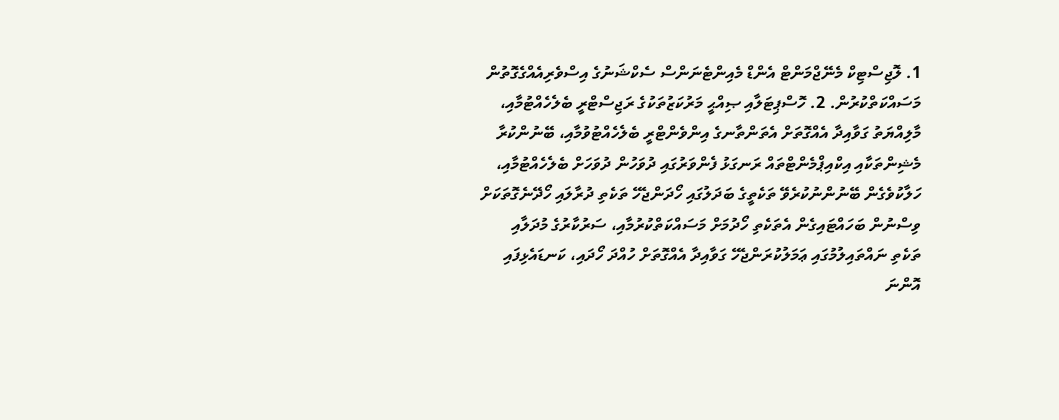1. ލޮޖިސްޓިކް މެނޭޖްމަންޓް އެންޑް މެއިންޓެނަންސް ސެކްޝަނުގެ އިސްވެރިއެއްގެގޮތުން މަސައްކަތްކުރުން. 2. ހޮސްޕިޓަލާއި ޞިއްޙީ މަރުކަޒުތަކުގެ ރަޖިސްޓްރީ ބެލެހެއްޓުމާއި، މާލިއްޔަތު ގަވާއިދާ އެއްގޮތަށް އެތަންތާނގެ އިންވެންޓްރީ ބެލެހެއްޓުވުމާއި، ބޭނުންކުރާ މެޝިންތަކާއި އިކްއިޕްމެންޓްތައް ރަނގަޅު ފެންވަރުގައި ދުވަހުން ދުވަހަށް ބެލެހެއްޓުމާއި، ހަލާކުވެގެން ބޭނުންނުކުރެވޭ ތަކެތީގެ ބަދަލުގައި ހޯދަންޖެހޭ ތަކެތި ދުރާލައި ހޯދޭނެގޮތަކަށް ވިސްނުން ބަހައްޓައިގެން އެތަކެތި ހޯދުމަށް މަސައްކަތްކުރުމާއި، ސަރުކާރުގެ މުދަލާއި ތަކެތި ނައްތައިލުމުގައި ޢަމަލުކުރަންޖެހޭ ގަވާއިދާ އެއްގޮތަށް ހުއްދަ ހޯދައި، ކަނޑައެޅިފައި އޮންނަ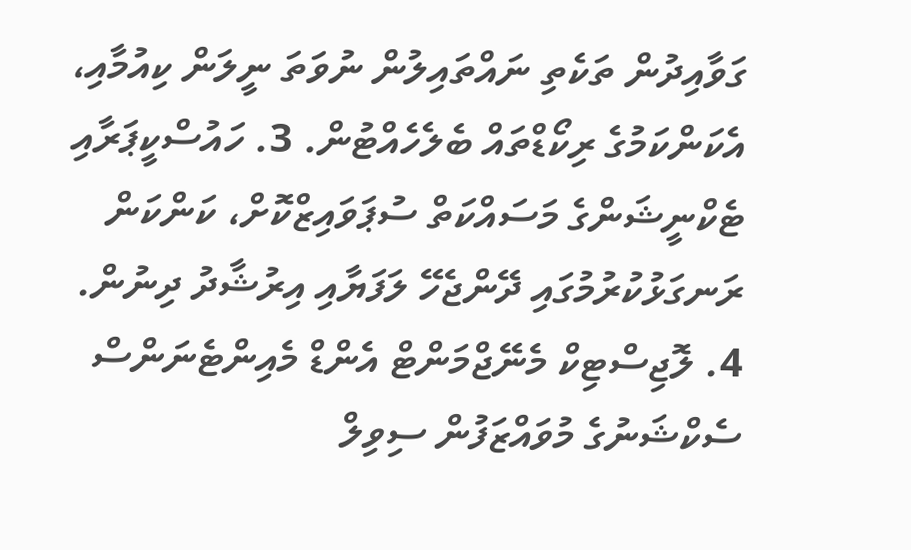ގަވާއިދުން ތަކެތި ނައްތައިލުން ނުވަތަ ނީލަން ކިއުމާއި، އެކަންކަމުގެ ރިކޯޑްތައް ބެލެހެއްޓުން. 3. ހައުސްކީޕަރާއި ޓެކްނީޝަންގެ މަސައްކަތް ސުޕަވައިޒްކޮށް، ކަންކަން ރަނގަޅުކުރުމުގައި ދޭންޖެހޭ ލަފަޔާއި އިރުޝާދު ދިނުން. 4. ލޮޖިސްޓިކް މެނޭޖްމަންޓް އެންޑް މެއިންޓެނަންސް ސެކްޝަނުގެ މުވައްޒަފުން ސިވިލް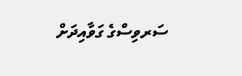ސަރވިސްގެ ގަވާއިދަށް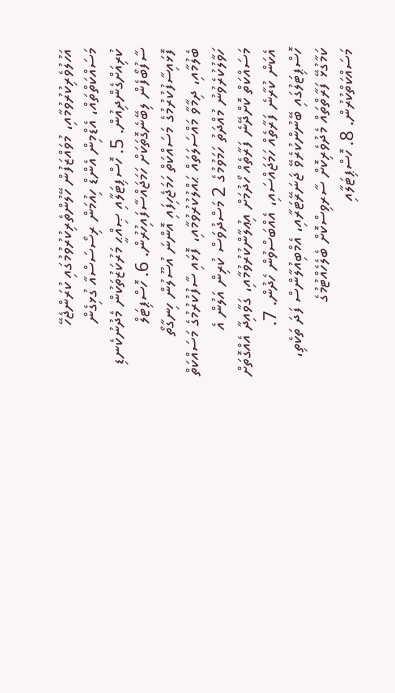އަހުލުވެރިކުރުވުމާއި، މުވައްޒަފުން ހޭލުންތެރިކުރުވުމުގައި ކުރަންޖެހޭ މަސައްކަތްތައް، އެޑްމިން އެންޑް ހިއުމަން ރިސޯސަސްއާ ގުޅިގެން ކުރިއަށްގެންދިއުން. 5. ހޮސްޕިޓަލާއި ޞިއްޙީ މަރުކަޒުތަކުން މެދުނުކެނޑި ސާފުބޯފެން ލިބޭނެގޮތަކަށް ހަމަޖައްސާފައިހުރުން. 6. ހޮސްޕިޓަލް ފޮޅައިސާފުކުރުމުގެ މަސައްކަތް ހަމަޖެހިފައި އޮންނަ އުސޫލުން ހިނގާތޯ ބެލުމާއި، ދިމާވާ މައްސަލަތައް ޙައްލުކުރުވުމާއި، ފޮޅައި ސާފުކުރުމުގެ މަސައްކަތް ހަވާލުކުރެވުނު މުއްދަތު ހަމަވުމުގެ 2 މަސްދުވަސް ކުރިން އަލުން އެ މަސައްކަތް ކޮށްދޭނެ ފަރާތެއް ހޯދުމަށް އިޢުލާންކުރުވުމާއި، ގަވާއިދާ އެއްގޮތަށް އެކަން ކުރާނެ ފަރާތެއް ހަމަޖައްސައި، އެއްބަސްވުން ހެދުން. 7. ހޮސްޕިޓަލުގައި ބޭނުންކުރެވޭ ޖަނަރޭޓަރާއި، އެމްބިއުލާންސް ފަދަ ތަކެތި، ކަމާގުޅޭ ފަރާތްތައް މެދުވެރިކޮށް ސާރވިސްކޮށް ބެލެހެއްޓުމުގެ މަސައްކަތްކުރުން. 8. ހޮސްޕިޓަލާއި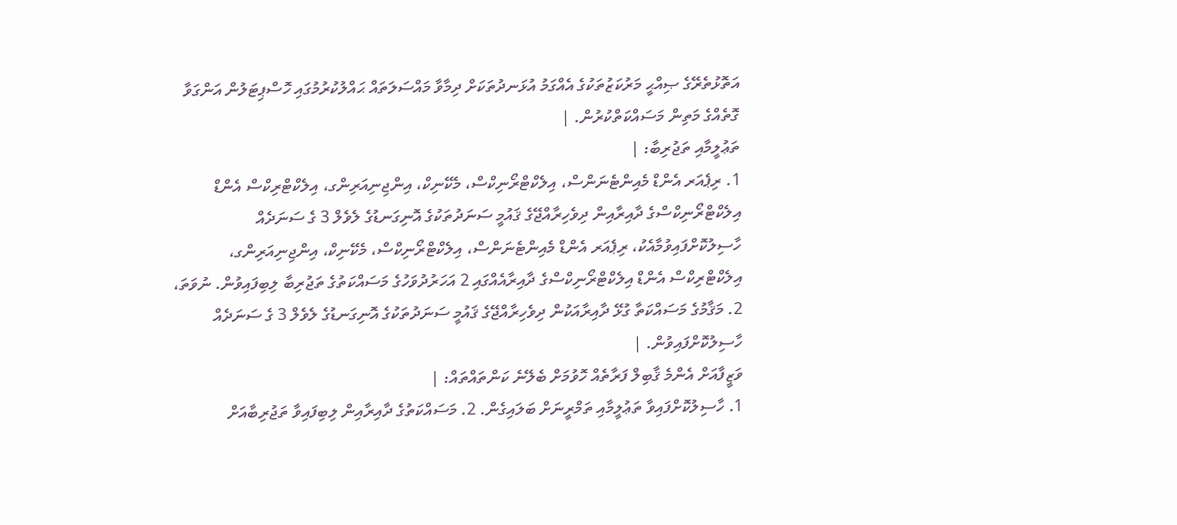އަތޮޅުތެރޭގެ ޞިއްޙީ މަރުކަޒުތަކުގެ އެއްގަމު އުޅަނދުތަކަށް ދިމާވާ މައްސަލަތައް ޙައްލުކުރުމުގައި ހޮސްޕިޓަލުން އަންގަވާ ގޮތެއްގެ މަތިން މަސައްކަތްކުރުން. |
ތަޢުލީމާއި ތަޖުރިބާ: |
1. ރިޕެއަރ އެންޑް މެއިންޓެނަންސް، އިލެކްޓްރޯނިކްސް، މެކޭނިކް، އިންޖިނިއަރިންގ، އިލެކްޓްރިކްސް އެންޑް އިލެކްޓްރޯނިކްސްގެ ދާއިރާއިން ދިވެހިރާއްޖޭގެ ޤައުމީ ސަނަދުތަކުގެ އޮނިގަނޑުގެ ލެވެލް 3 ގެ ސަނަދެއް ހާސިލުކޮށްފައިވުމާއެކު، ރިޕެއަރ އެންޑް މެއިންޓެނަންސް، އިލެކްޓްރޯނިކްސް، މެކޭނިކް، އިންޖިނިއަރިންގ، އިލެކްޓްރިކްސް އެންޑް އިލެކްޓްރޯނިކްސްގެ ދާއިރާއެއްގައި 2 އަހަރުދުވަހުގެ މަސައްކަތުގެ ތަޖުރިބާ ލިބިފައިވުން. ނުވަތަ، 2. މަޤާމުގެ މަސައްކަތާ ގުޅޭ ދާއިރާއަކުން ދިވެހިރާއްޖޭގެ ޤައުމީ ސަނަދުތަކުގެ އޮނިގަނޑުގެ ލެވެލް 3 ގެ ސަނަދެއް ހާސިލުކޮށްފައިވުން. |
ވަޒީފާއަށް އެންމެ ޤާބިލް ފަރާތެއް ހޮވުމަށް ބެލޭނެ ކަންތައްތައް: |
1. ހާސިލުކޮށްފައިވާ ތަޢުލީމާއި ތަމްރީނަށް ބަލައިގެން. 2. މަސައްކަތުގެ ދާއިރާއިން ލިބިފައިވާ ތަޖުރިބާއަށް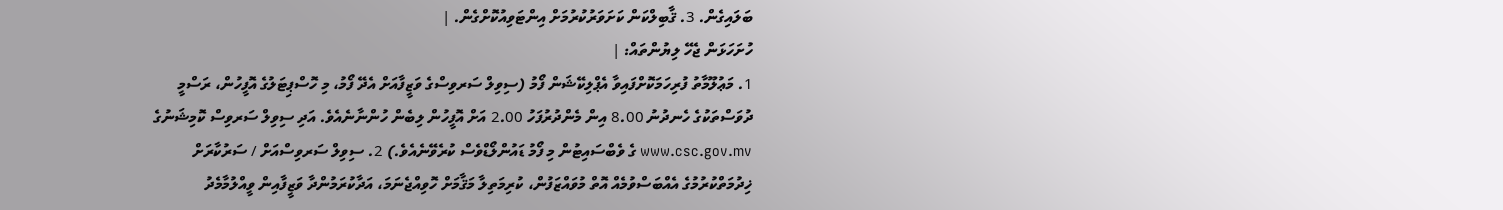ބަލައިގެން. 3. ޤާބިލްކަން ކަށަވަރުކުރުމަށް އިންޓަވިއުކޮށްގެން. |
ހުށަހަޅަން ޖެހޭ ލިޔުންތައް: |
1. މަޢުލޫމާތު ފުރިހަމަކޮށްފައިވާ އެޕްލިކޭޝަން ފޯމު (ސިވިލް ސަރވިސްގެ ވަޒީފާއަށް އެދޭ ފޯމު، މި ހޮސްޕިޓަލުގެ އޮފީހުން، ރަސްމީ ދުވަސްތަކުގެ ހެނދުނު 8.00 އިން މެންދުރުފަހު 2.00 އަށް އޮފީހުން ލިބެން ހުންނާނެއެވެ. އަދި ސިވިލް ސަރވިސް ކޮމިޝަނުގެ www.csc.gov.mv ގެ ވެބްސައިޓުން މި ފޯމު ޑައުންލޯޑްވެސް ކުރެވޭނެއެވެ.) 2. ސިވިލް ސަރވިސްއަށް / ސަރުކާރަށް ޚިދުމަތްކުރުމުގެ އެއްބަސްވުމެއް އޮތް މުވައްޒަފުން، ކުރިމަތިލާ މަޤާމަށް ހޮވިއްޖެނަމަ، އަދާކުރަމުންދާ ވަޒީފާއިން ވީއްލުމާމެދު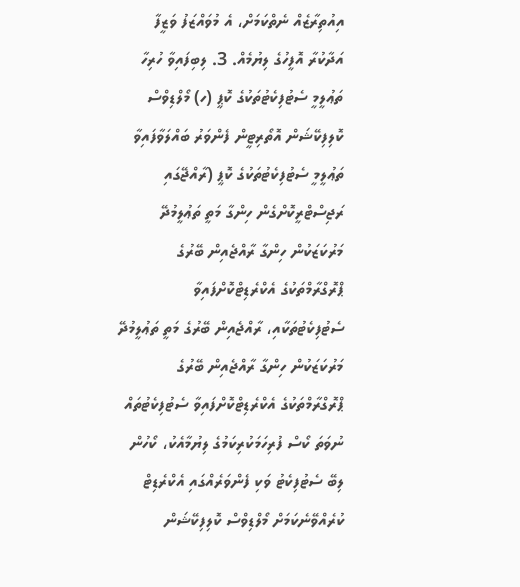އިއުތިރާޒެއް ނެތްކަމަށް، އެ މުވައްޒަފު ވަޒީފާ އަދާކުރާ އޮފީހުގެ ލިޔުމެއް. 3. ލިބިފައިވާ ހުރިހާ ތަޢުލީމީ ސެޓުފިކެޓުތަކުގެ ކޮޕީ (ހ) މޯލްޑިވްސް ކޮލިފިކޭޝަން އޮތޯރިޓީން ފެންވަރު ބައްލަވާފައިވާ ތަޢުލީމީ ސެޓުފިކެޓުތަކުގެ ކޮޕީ (ރާއްޖޭގައި ރަޖިސްޓްރީކޮށްގެން ހިންގާ މަތީ ތަޢުލީމުދޭ މަރުކަޒަކުން ހިންގާ ރާއްޖެއިން ބޭރުގެ ޕްރޮގްރާމްތަކުގެ އެކްރެޑިޓްކޮށްފައިވާ ސެޓުފިކެޓުތަކާއި، ރާއްޖެއިން ބޭރުގެ މަތީ ތަޢުލީމުދޭ މަރުކަޒަކުން ހިންގާ ރާއްޖެއިން ބޭރުގެ ޕްރޮގްރާމްތަކުގެ އެކްރެޑިޓްކޮށްފައިވާ ސެޓުފިކެޓުތައް ނުވަތަ ކޯސް ފުރިހަމަކުރިކަމުގެ ލިޔުމާއެކު، ކޯހުން ލިބޭ ސެޓުފިކެޓު ވަކި ފެންވަރެއްގައި އެކްރެޑިޓް ކުރެއްވޭނެކަމަށް މޯލްޑިވްސް ކޮލިފިކޭޝަން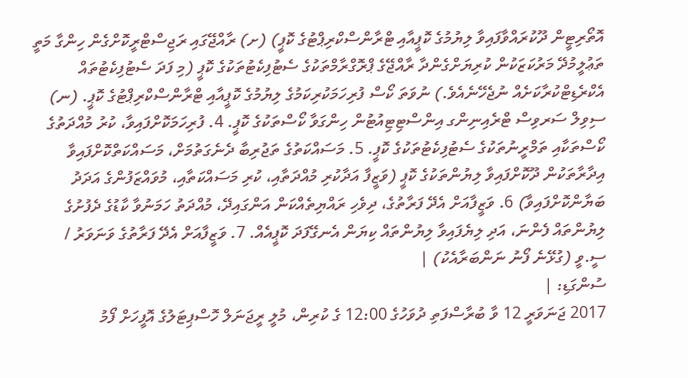އޮތޯރިޓީން ދޫކުރައްވާފައިވާ ލިޔުމުގެ ކޮޕީއާއި ޓްރާންސްކްރިޕްޓުގެ ކޮޕީ) (ށ) ރާއްޖޭގައި ރަޖިސްޓްރީކޮށްގެން ހިންގާ މަތީ ތަޢުލީމުދޭ މަރުކަޒަކުން ކުރިޔަށްގެންދާ ރާއްޖޭގެ ޕްރޮގްރާމްތަކުގެ ސެޓުފިކެޓުތަކުގެ ކޮޕީ (މި ފަދަ ސެޓުފިކެޓުތައް އެކްރެޑިޓްކުރާކަށެއް ނުޖެހޭނެއެވެ.) ނުވަތަ ކޯސް ފުރިހަމަކުރިކަމުގެ ލިޔުމުގެ ކޮޕީއާއި ޓްރާންސްކްރިޕްޓުގެ ކޮޕީ. (ނ) ސިވިލް ސަރވިސް ޓްރެއިނިންގ އިންސްޓިޓިއުޓުން ހިންގަވާ ކޯސްތަކުގެ ކޮޕީ. 4. ފުރިހަމަކޮށްފައިވާ، ކުރު މުއްދަތުގެ ކޯސްތަކާއި ތަމްރީނުތަކުގެ ސެޓުފިކެޓުތަކުގެ ކޮޕީ. 5. މަސައްކަތުގެ ތަޖުރިބާ ދެނެގަތުމަށް، މަސައްކަތްކޮށްފައިވާ އިދާރާތަކުން ދޫކޮށްފައިވާ ލިޔުންތަކުގެ ކޮޕީ (ވަޒީފާ އަދާކުރި މުއްދަތާއި، ކުރި މަސައްކަތާއި، މުވައްޒަފުންގެ އަދަދު ބަޔާންކޮށްފައިވާ) 6. ވަޒީފާއަށް އެދޭ ފަރާތުގެ، ދިވެހި ރައްޔިތެއްކަން އަންގައިދޭ، މުއްދަތު ހަމަނުވާ ކާޑުގެ ދެފުށުގެ ލިޔުންތައް ފެންނަ، އަދި ލިޔެފައިވާ ލިޔުންތައް ކިޔަން އެނގޭފަދަ ކޮޕީއެއް. 7. ވަޒީފާއަށް އެދޭ ފަރާތުގެ ވަނަވަރު / ސީ.ވީ (ގުޅޭނެ ފޯނު ނަންބަރާއެކު) |
ސުންގަޑި: |
2017 ޖަނަވަރީ 12 ވާ ބުރާސްފަތި ދުވަހުގެ 12:00 ގެ ކުރިން، މުލީ ރީޖަނަލް ހޮސްޕިޓަލުގެ އޮފީހަށް ފޯމު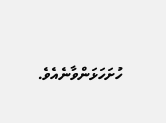ހުށަހަޅަންވާނެއެވެ.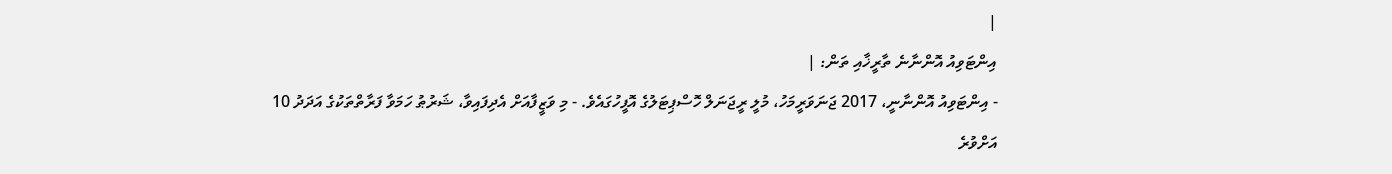|
އިންޓަވިއު އޮންނާނެ ތާރީޚާއި ތަން: |
- އިންޓަވިއު އޮންނާނީ، 2017 ޖަނަވަރީމަހު، މުލީ ރީޖަނަލް ހޮސްޕިޓަލުގެ އޮފީހުގައެވެ. - މި ވަޒީފާއަށް އެދިފައިވާ، ޝަރުޠު ހަމަވާ ފަރާތްތަކުގެ އަދަދު 10 އަށްވުރެ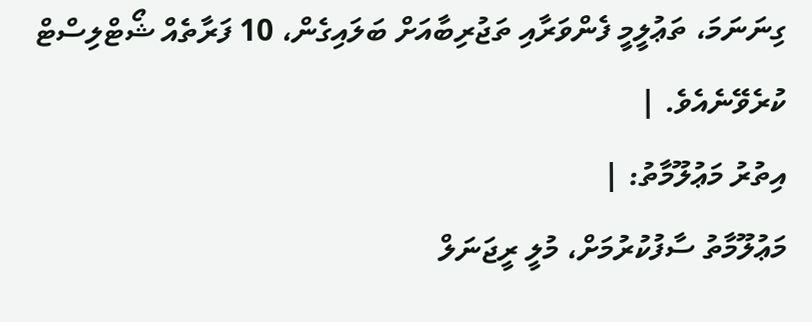ގިނަނަމަ، ތަޢުލީމީ ފެންވަރާއި ތަޖުރިބާއަށް ބަލައިގެން، 10 ފަރާތެއް ޝޯޓްލިސްޓް ކުރެވޭނެއެވެ. |
އިތުރު މަޢުލޫމާތު: |
މަޢުލޫމާތު ސާފުކުރުމަށް، މުލީ ރީޖަނަލް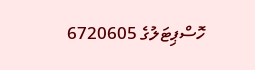ހޮސްޕިޓަލުގެ 6720605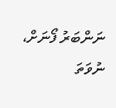ނަންބަރު ފޯނަށް، ނުވަތަ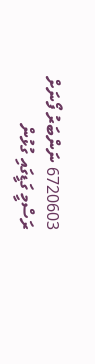6720603 ނަންބަރު ފޯނަށް ރަސްމީ ގަޑީގައި ގުޅުން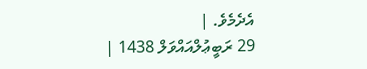އެދެމެވެ. |
29 ރަބީޢުލްއައްވަލް 1438 |